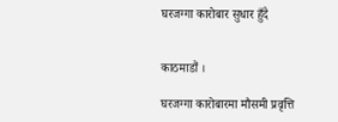घरजग्गा कारोबार सुधार हुँदै


काठमाडौं ।

घरजग्गा कारोबारमा मौसमी प्रवृत्ति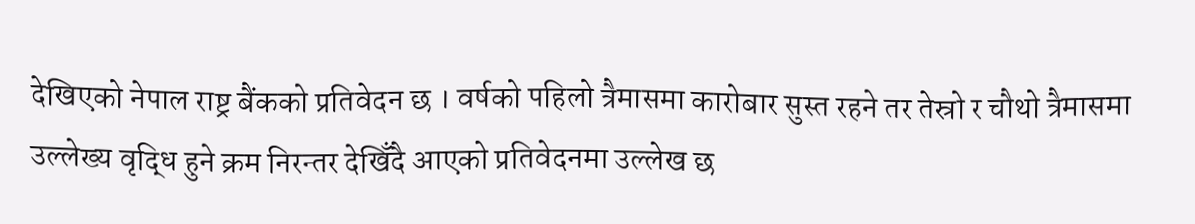देखिएको नेपाल राष्ट्र बैंकको प्रतिवेदन छ । वर्षको पहिलो त्रैमासमा कारोबार सुस्त रहने तर तेस्रो र चौथो त्रैमासमा उल्लेख्य वृद्धि हुने क्रम निरन्तर देखिँदै आएको प्रतिवेदनमा उल्लेख छ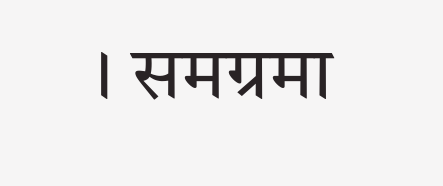। समग्रमा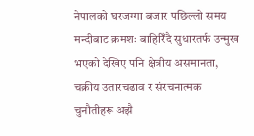नेपालको घरजग्गा बजार पछिल्लो समय मन्दीबाट क्रमशः बाहिरिँदै सुधारतर्फ उन्मुख भएको देखिए पनि क्षेत्रीय असमानता, चक्रीय उतारचढाव र संरचनात्मक चुनौतीहरू अझै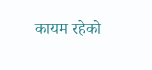कायम रहेको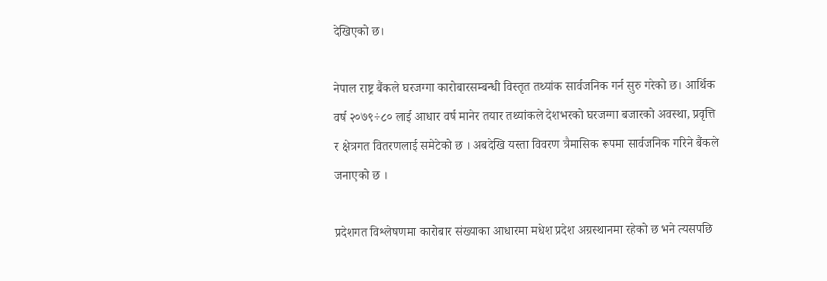देखिएको छ।

नेपाल राष्ट्र बैंकले घरजग्गा कारोबारसम्बन्धी विस्तृत तथ्यांक सार्वजनिक गर्न सुरु गरेको छ। आर्थिक वर्ष २०७९÷८० लाई आधार वर्ष मानेर तयार तथ्यांकले देशभरको घरजग्गा बजारको अवस्था, प्रवृत्ति र क्षेत्रगत वितरणलाई समेटेको छ । अबदेखि यस्ता विवरण त्रैमासिक रूपमा सार्वजनिक गरिने बैंकले जनाएको छ ।

प्रदेशगत विश्लेषणमा कारोबार संख्याका आधारमा मधेश प्रदेश अग्रस्थानमा रहेको छ भने त्यसपछि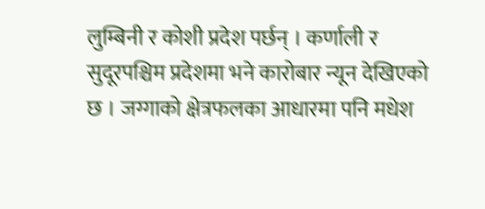लुम्बिनी र कोशी प्रदेश पर्छन् । कर्णाली र सुदूरपश्चिम प्रदेशमा भने कारोबार न्यून देखिएको छ । जग्गाको क्षेत्रफलका आधारमा पनि मधेश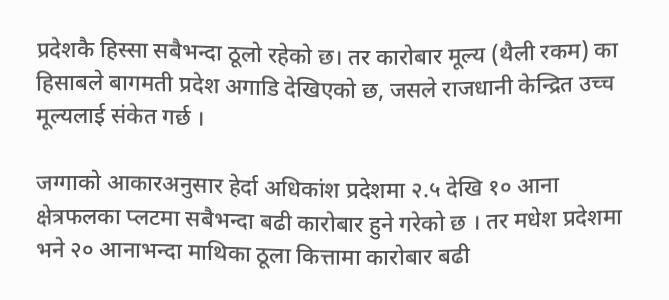प्रदेशकै हिस्सा सबैभन्दा ठूलो रहेको छ। तर कारोबार मूल्य (थैली रकम) का हिसाबले बागमती प्रदेश अगाडि देखिएको छ, जसले राजधानी केन्द्रित उच्च मूल्यलाई संकेत गर्छ ।

जग्गाको आकारअनुसार हेर्दा अधिकांश प्रदेशमा २.५ देखि १० आना क्षेत्रफलका प्लटमा सबैभन्दा बढी कारोबार हुने गरेको छ । तर मधेश प्रदेशमा भने २० आनाभन्दा माथिका ठूला कित्तामा कारोबार बढी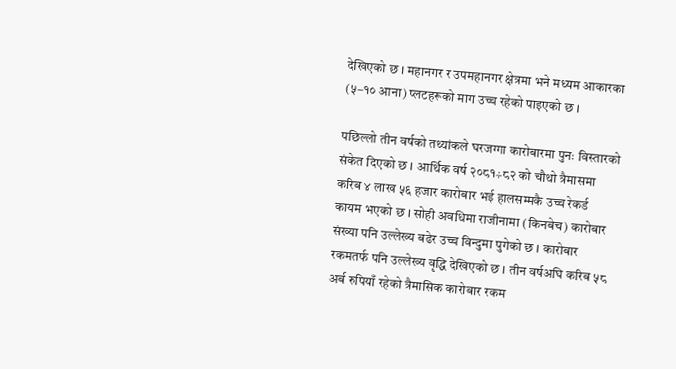देखिएको छ । महानगर र उपमहानगर क्षेत्रमा भने मध्यम आकारका (५–१० आना) प्लटहरूको माग उच्च रहेको पाइएको छ ।

पछिल्लो तीन वर्षको तथ्यांकले घरजग्गा कारोबारमा पुनः विस्तारको संकेत दिएको छ । आर्थिक वर्ष २०८१÷८२ को चौथो त्रैमासमा करिब ४ लाख ५६ हजार कारोबार भई हालसम्मकै उच्च रेकर्ड कायम भएको छ । सोही अवधिमा राजीनामा (किनबेच) कारोबार संख्या पनि उल्लेख्य बढेर उच्च विन्दुमा पुगेको छ । कारोबार रकमतर्फ पनि उल्लेख्य वृद्धि देखिएको छ । तीन वर्षअघि करिब ५८ अर्ब रुपियाँ रहेको त्रैमासिक कारोबार रकम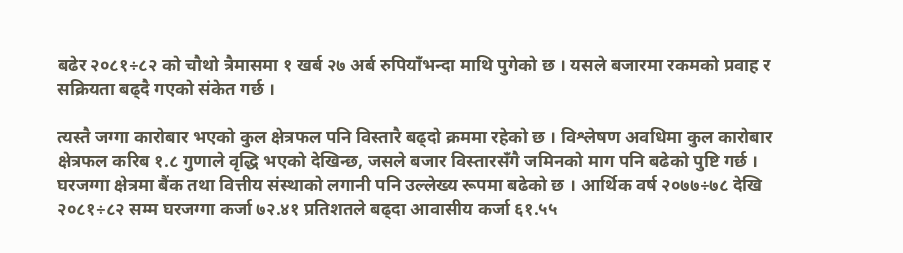बढेर २०८१÷८२ को चौथो त्रैमासमा १ खर्ब २७ अर्ब रुपियाँभन्दा माथि पुगेको छ । यसले बजारमा रकमको प्रवाह र सक्रियता बढ्दै गएको संकेत गर्छ ।

त्यस्तै जग्गा कारोबार भएको कुल क्षेत्रफल पनि विस्तारै बढ्दो क्रममा रहेको छ । विश्लेषण अवधिमा कुल कारोबार क्षेत्रफल करिब १.८ गुणाले वृद्धि भएको देखिन्छ, जसले बजार विस्तारसँगै जमिनको माग पनि बढेको पुष्टि गर्छ । घरजग्गा क्षेत्रमा बैंक तथा वित्तीय संस्थाको लगानी पनि उल्लेख्य रूपमा बढेको छ । आर्थिक वर्ष २०७७÷७८ देखि २०८१÷८२ सम्म घरजग्गा कर्जा ७२.४१ प्रतिशतले बढ्दा आवासीय कर्जा ६१.५५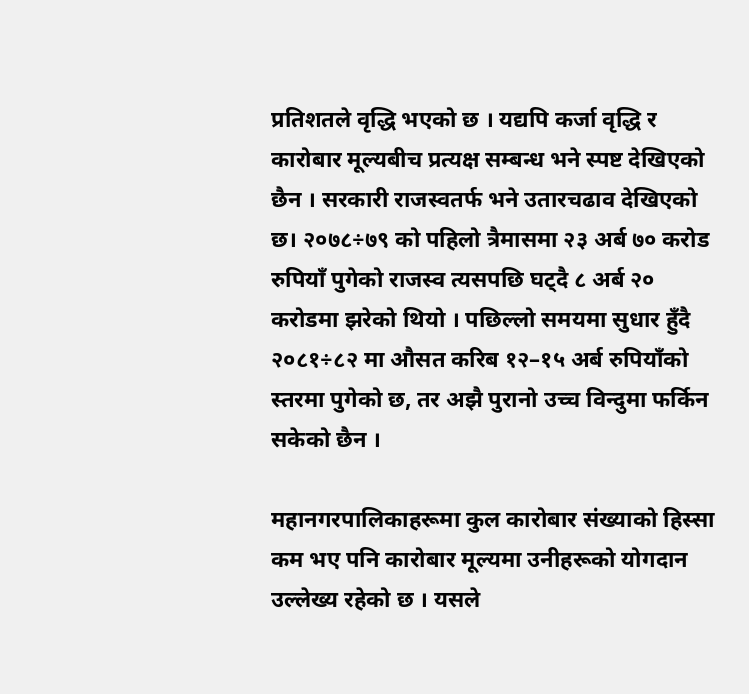प्रतिशतले वृद्धि भएको छ । यद्यपि कर्जा वृद्धि र कारोबार मूल्यबीच प्रत्यक्ष सम्बन्ध भने स्पष्ट देखिएको छैन । सरकारी राजस्वतर्फ भने उतारचढाव देखिएको छ। २०७८÷७९ को पहिलो त्रैमासमा २३ अर्ब ७० करोड रुपियाँ पुगेको राजस्व त्यसपछि घट्दै ८ अर्ब २० करोडमा झरेको थियो । पछिल्लो समयमा सुधार हुँदै २०८१÷८२ मा औसत करिब १२–१५ अर्ब रुपियाँको स्तरमा पुगेको छ, तर अझै पुरानो उच्च विन्दुमा फर्किन सकेको छैन ।

महानगरपालिकाहरूमा कुल कारोबार संख्याको हिस्सा कम भए पनि कारोबार मूल्यमा उनीहरूको योगदान उल्लेख्य रहेको छ । यसले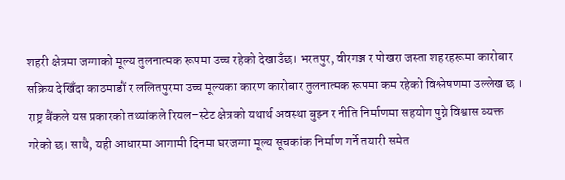शहरी क्षेत्रमा जग्गाको मूल्य तुलनात्मक रूपमा उच्च रहेको देखाउँछ। भरतपुर, वीरगञ्ज र पोखरा जस्ता शहरहरूमा कारोबार सक्रिय देखिँदा काठमाडौं र ललितपुरमा उच्च मूल्यका कारण कारोबार तुलनात्मक रूपमा कम रहेको विश्लेषणमा उल्लेख छ । राष्ट्र बैंकले यस प्रकारको तथ्यांकले रियल–स्टेट क्षेत्रको यथार्थ अवस्था बुझ्न र नीति निर्माणमा सहयोग पुग्ने विश्वास व्यक्त गरेको छ। साथै, यही आधारमा आगामी दिनमा घरजग्गा मूल्य सूचकांक निर्माण गर्ने तयारी समेत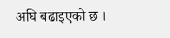अघि बढाइएको छ ।